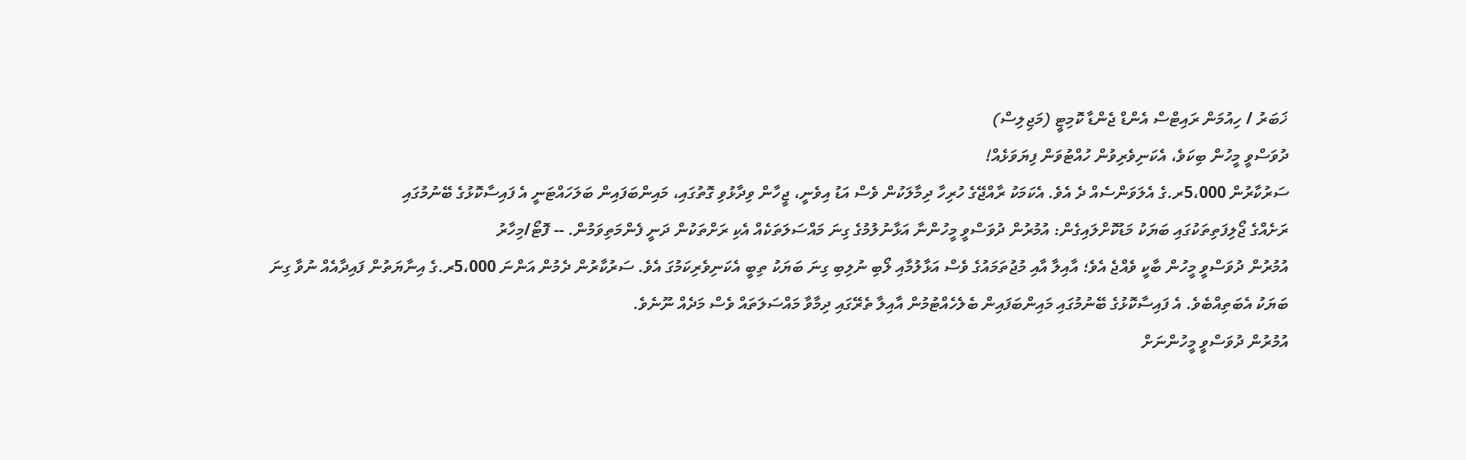ޚަބަރު / ހިއުމަން ރައިޓްސް އެންޑް ޖެންޑާ ކޮމިޓީ (މަޖިލިސް)
ދުވަސްވީ މީހުން ބިކަވެ، އެކަނިވެރިވުން ހުއްޓުވަން ފިޔަވަޅެއް!
ސަރުކާރުން 5،000ރ.ގެ އެލަވަންސެއް ދެ އެވެ. އެކަމަކު ރާއްޖޭގެ ހުރިހާ ދިމާލަކުން ވެސް އަޑު އިވެނީ، ޖީހާން ވިދާޅުވި ގޮތުގައި، މައިންބަފައިން ބަލަހައްޓަނީ އެ ފައިސާކޮޅުގެ ބޭނުމުގައި
ރަށެއްގެ ޖޯލިފަތިތަކުގައި ބަޔަކު މަޑުކޮށްލައިގެން: އުމުރުން ދުވަސްވީ މީހުންނާ އަޅާނުލުމުގެ ގިނަ މައްސަލަތަކެއް އެކި ރަށްތަކުން ދަނީ ފެންމަތިވަމުން. -- ފޮޓޯ/މިހާރު
އުމުރުން ދުވަސްވީ މީހުން ބާކީ ވެއްޖެ އެވެ؛ އާއިލާ އާއި މުޖުތަމައުގެ ވެސް އަޅާލުމާއި ލޯބި ނުލިބި ގިނަ ބަޔަކު ތިބީ އެކަނިވެރިކަމުގަ އެވެ. ސަރުކާރުން ދެމުން އަންނަ 5،000ރ.ގެ އިނާޔަތުން ފައިދާއެއް ނުވާ ގިނަ ބަޔަކު އެބަތިއްބެވެ. އެ ފައިސާކޮޅުގެ ބޭނުމުގައި މައިންބަފައިން ބެލެހެއްޓުމުން އާއިލާ ތެރޭގައި ދިމާވާ މައްސަލަތައް ވެސް މަދެއް ނޫނެވެ.
އުމުރުން ދުވަސްވީ މީހުންނަށް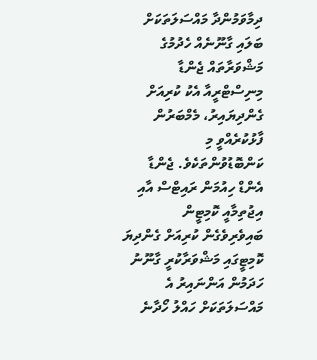ދިމާވަމުންދާ މައްސަލަތަކަށް ބަލައި ގާނޫނެއް ހެދުމުގެ މަޝްވަރާތައް ޖެންޑާ މިނިސްޓްރީއާ އެކު ކުރިއަށް ގެންދިޔައިރު، މެމްބަރުން ފާޅުކުރެއްވީ މި ކަންބޮޑުވުންތަކެވެ. ޖެންޑާ އެންޑް ހިއުމަން ރައިޓްސް އާއި އިޖުތިމާއީ ކޮމިޓީން ބައިވެރިވެގެން ކުރިއަށް ގެންދިޔަ ކޮމިޓީގައި މަޝްވަރާކުރީ ގާނޫނު ހަދަމުން އަންނައިރު އެ މައްސަލަތަކަށް ހައްލު ހޯދާނެ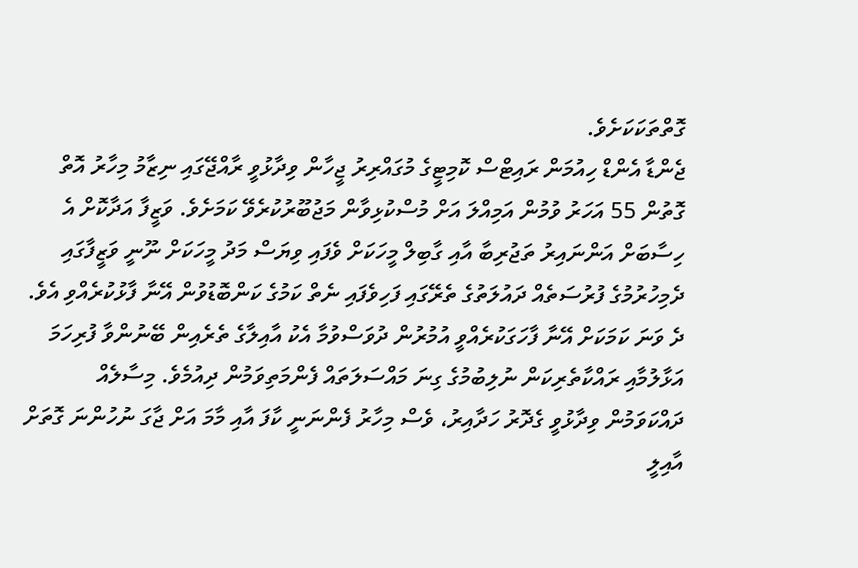ގޮތްތަކަކަށެވެ.
ޖެންޑާ އެންޑް ހިއުމަން ރައިޓްސް ކޮމިޓީގެ މުގައްރިރު ޖީހާން ވިދާޅުވީ ރާއްޖޭގައި ނިޒާމު މިހާރު އޮތް ގޮތުން 55 އަހަރު ވުމުން އަމިއްލަ އަށް މުސްކުޅިވާން މަޖުބޫރުކުރެވޭ ކަމަށެވެ. ވަޒީފާ އަދާކޮށް އެ ހިސާބަށް އަންނައިރު ތަޖުރިބާ އާއި ގާބިލް މީހަކަށް ވެފައި ވިޔަސް މަދު މީހަކަށް ނޫނީ ވަޒީފާގައި ދެމިހުރުމުގެ ފުރުސަތެއް ދައުލަތުގެ ތެރޭގައި ފަހިވެފައި ނެތް ކަމުގެ ކަންބޮޑުވުން އޭނާ ފާޅުކުރެއްވި އެވެ.
ދެ ވަނަ ކަމަކަށް އޭނާ ފާހަގަކުރެއްވީ އުމުރުން ދުވަސްވުމާ އެކު އާއިލާގެ ތެރެއިން ބޭނުންވާ ފުރިހަމަ އަޅާލުމާއި ރައްކާތެރިކަން ނުލިބުމުގެ ގިނަ މައްސަލަތައް ފެންމަތިވަމުން ދިއުމެވެ. މިސާލެއް ދައްކަވަމުން ވިދާޅުވީ ގެދޮރު ހަދާއިރު، ވެސް މިހާރު ފެންނަނީ ކާފަ އާއި މާމަ އަށް ޖާގަ ނުހުންނަ ގޮތަށް އާއިލީ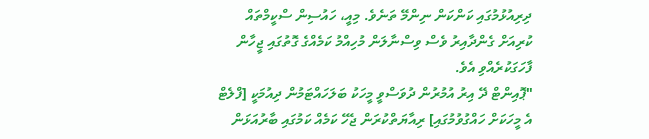ދިރިއުޅުމުގައި ކަންކަން ނިންމޭ ތަނެވެ. މިއީ، ހައުސިން ސްކީމްތައް ކުރިއަށް ގެންދާއިރު ވެސް ވިސްނާލަން މުހިއްމު ކަމެއްގެ ގޮތުގައި ޖީހާން ފާހަގަކުރެއްވި އެވެ.
"ޕޮއިންޓް ދޭ އިރު އުމުރުން ދުވަސްވީ މީހަކު ބަލަހައްޓަމުން ދިއުމަކީ [ފްލެޓް އެ މީހަކަށް ހައްގުވުމުގައި] ރިއާޔަތްކުރަން ޖެހޭ ކަމެއް ކަމުގައި ބާރުއަޅަން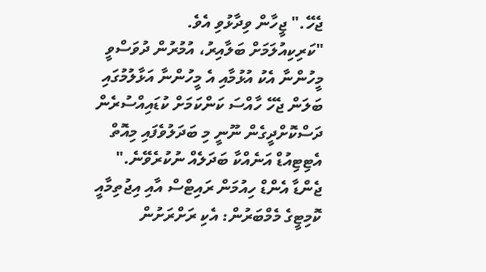ޖެހޭ." ޖީހާން ވިދާޅުވި އެވެ.
"ކަރިކިއުލަމަށް ބަލާއިރު، އުމުރުން ދުވަސްވީ މީހުންނާ އެކު އުޅުމާއި އެ މީހުންނާ އަޅާލުމުގައި ބަލަން ޖެހޭ ހާއްސަ ކަންކަމަށް ކުޑައިއްސުރެން ދަސްކޮށްދީގެން ނޫނީ މި ބަދަލުވެފައި މިއޮތް އެޓިޓިއުޑް އަނެއްކާ ބަދަލެއް ނުކުރެވޭނެ."
ޖެންޑާ އެންޑް ހިއުމަން ރައިޓްސް އާއި އިޖުތިމާއީ ކޮމިޓީގެ މެމްބަރުން: އެކި ރަށްރަށުން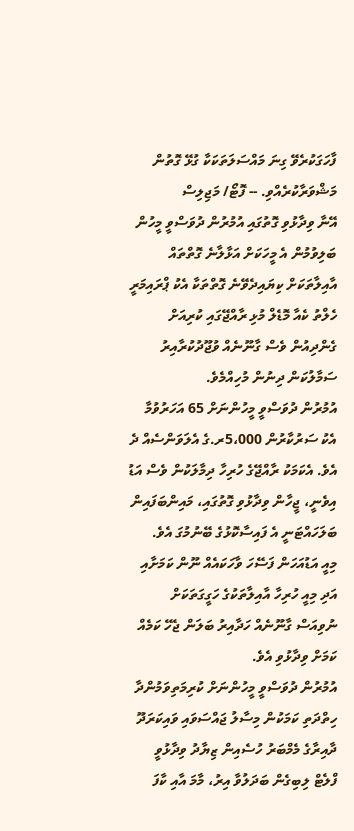ފާހަގަކުރެވޭ ގިނަ މައްސަލަތަކަކާ ގުޅޭ ގޮތުން މަޝްވަރާކުރެއްވި. -- ފޮޓޯ/ މަޖިލިސް
އޭނާ ވިދާޅުވި ގޮތުގައި އުމުރުން ދުވަސްވީ މީހުން ބަލިވުމުން އެ މީހަކަށް އަޅާލާނެ ގޮތްތައް އާއިލާތަކަށް ކިޔައިދެވޭނެ ގޮތްތަކާ އެކު ޕްރައިމަރީ ހެލްތު ކެއާ މޮޑެލް މުޅި ރާއްޖޭގައި ކުރިއަށް ގެންދިއުން ވެސް ގާނޫނެއް ވުޖޫދުކުރާއިރު ސަމާލުކަން ދިނުން މުހިއްމެވެ.
އުމުރުން ދުވަސްވީ މީހުންނަށް 65 އަހަރުވުމާ އެކު ސަރުކާރުން 5،000ރ.ގެ އެލަވަންސެއް ދެ އެވެ. އެކަމަކު ރާއްޖޭގެ ހުރިހާ ދިމާލަކުން ވެސް އަޑު އިވެނީ، ޖީހާން ވިދާޅުވި ގޮތުގައި، މައިންބަފައިން ބަލަހައްޓަނީ އެ ފައިސާކޮޅުގެ ބޭނުމުގަ އެވެ.
މިއީ އަޑުއަހަން ފަސޭހަ ވާހަކައެއް ނޫން ކަމަށާއި އަދި މިއީ ހުރިހާ އާއިލާތަކުގެ ހަގީގަތަކަށް ނުވިއަސް ގާނޫނެއް ހަދާއިރު ބަލަން ޖެހޭ ކަމެއް ކަމަށް ވިދާޅުވި އެވެ.
އުމުރުން ދުވަސްވީ މީހުންނަށް ކުރިމަތިވަމުންދާ ހިތްދަތި ކަމަކުން މިސާލު ޖައްސަވައި ވައިކަރަދޫ ދާއިރާގެ މެމްބަރު ހުސެއިން ޒިޔާދު ވިދާޅުވީ ފްލެޓް ލިބިގެން ބަދަލުވާ އިރު، މާމަ އާއި ކާފަ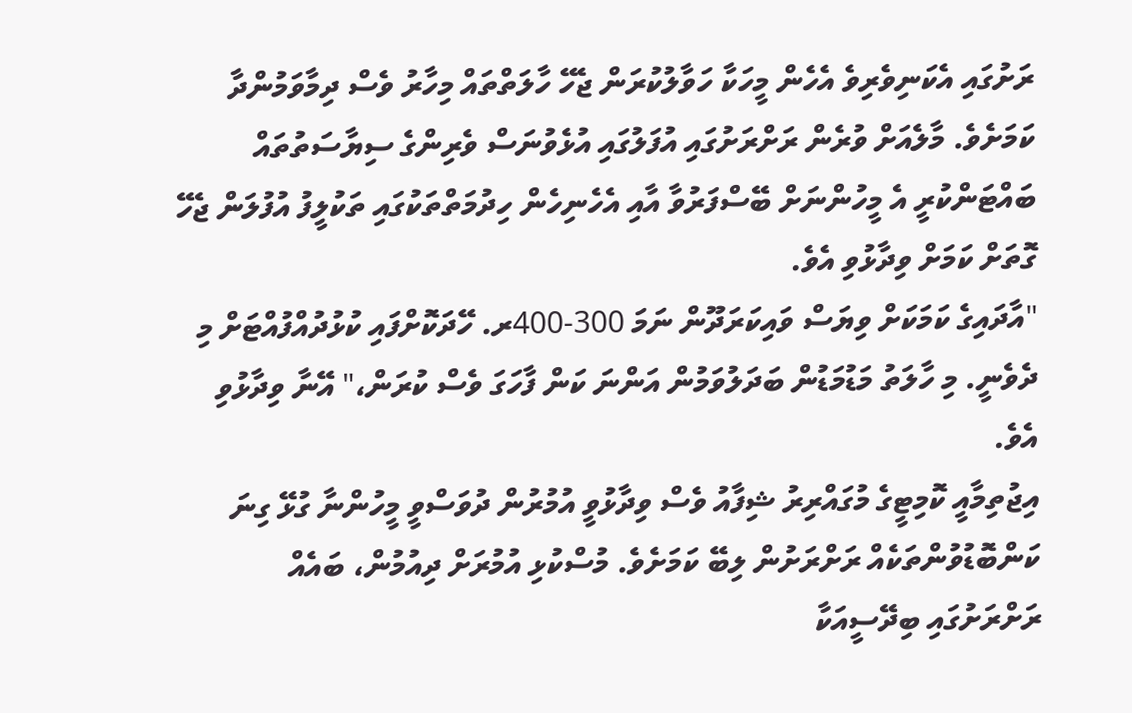ރަށުގައި އެކަނިވެރިވެ އެހެން މީހަކާ ހަވާލުކުރަން ޖެހޭ ހާލަތްތައް މިހާރު ވެސް ދިމާވަމުންދާ ކަމަށެވެ. މާލެއަށް ވުރެން ރަށްރަށުގައި އުފަލުގައި އުޅެވުނަސް ވެރިންގެ ސިޔާސަތުތައް ބައްޓަންކުރީ އެ މީހުންނަށް ބޭސްފަރުވާ އާއި އެހެނިހެން ހިދުމަތްތަކުގައި ތަކުލީފު އުފުލަން ޖެހޭ ގޮތަށް ކަމަށް ވިދާޅުވި އެވެ.
"އާދައިގެ ކަމަކަށް ވިޔަސް ވައިކަރަދޫން ނަމަ 300-400ރ. ހޭދަކޮށްފައި ކުޅުދުއްފުއްޓަށް މި ދެވެނީ. މި ހާލަތު މަޑުމަޑުން ބަދަލުވަމުން އަންނަ ކަން ފާހަގަ ވެސް ކުރަން،" އޭނާ ވިދާޅުވި އެވެ.
އިޖުތިމާއީ ކޮމިޓީގެ މުގައްރިރު ޝިފާއު ވެސް ވިދާޅުވީ އުމުރުން ދުވަސްވީ މީހުންނާ ގުޅޭ ގިނަ ކަންބޮޑުވުންތަކެއް ރަށްރަށުން ލިބޭ ކަމަށެވެ. މުސްކުޅި އުމުރަށް ދިއުމުން، ބައެއް ރަށްރަށުގައި ބިދޭސީއަކާ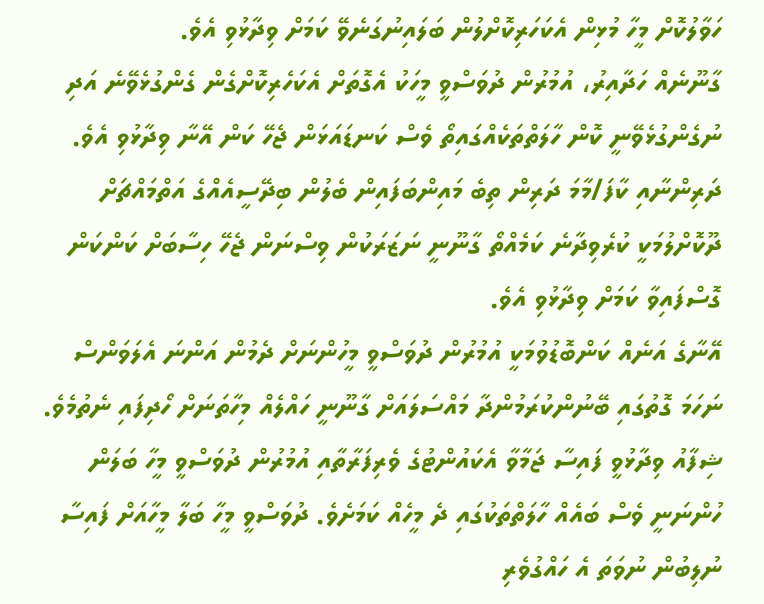ހަވާލުކޮށް މީހާ މުޅިން އެކަހަރިކޮށްލުން ބަލައިނުގަނެވޭ ކަމަށް ވިދާޅުވި އެވެ.
ގާނޫނެއް ހަދާއިރު، އުމުރުން ދުވަސްވީ މީހަކު އެގޮތަށް އެކަހެރިކޮށްގެން ގެންގުޅެވޭނެ އަދި ނުގެންގުޅެވޭނީ ކޮން ހާލަތްތަކެއްގައިތޯ ވެސް ކަނޑައަޅަން ޖެހޭ ކަން އޭނާ ވިދާޅުވި އެވެ. ދަރިންނާއި ކާފަ/މާމަ ދަރިން ތިބެ މައިންބަފައިން ބެލުން ބިދޭސީއެއްގެ އަތްމައްޗަށް ދޫކޮށްލުމަކީ ކުރެވިދާނެ ކަމެއްތޯ ގާނޫނީ ނަޒަރަކުން ވިސްނަން ޖެހޭ ހިސާބަށް ކަންކަން ގޮސްފައިވާ ކަމަށް ވިދާޅުވި އެވެ.
އޭނާގެ އަނެއް ކަންބޮޑުވުމަކީ އުމުރުން ދުވަސްވީ މީހުންނަށް ދެމުން އަންނަ އެލަވަންސް ނަހަމަ ގޮތުގައި ބޭނުންކުރަމުންދާ މައްސަލައަށް ގާނޫނީ ހައްލެއް މިހާތަނަށް ހޯދިފައި ނެތުމެވެ.
ޝިފާއު ވިދާޅުވީ ފައިސާ ޖަމާވާ އެކައުންޓުގެ ވެރިފަރާތާއި އުމުރުން ދުވަސްވީ މީހާ ބަލަން ހުންނަނީ ވެސް ބައެއް ހާލަތްތަކުގައި ދެ މީހެއް ކަމަށެވެ. ދުވަސްވީ މީހާ ބަލާ މީހާއަށް ފައިސާ ނުލިބުން ނުވަތަ އެ ހައްގުވެރި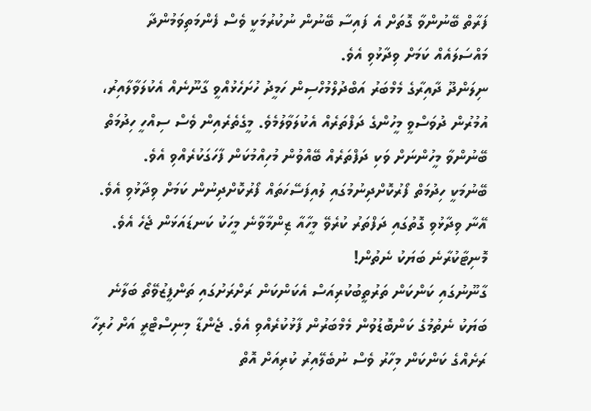ފަރާތް ބޭނުންވާ ގޮތަށް އެ ފައިސާ ބޭނުން ނުކުރުމަކީ ވެސް ފެންމަތިވަމުންދާ މައްސަލައެއް ކަމަށް ވިދާޅުވި އެވެ.
ނިލަންދޫ ދާއިރާގެ މެމްބަރު އަބްދުލްމުހްސިން ހަމީދު ހުށަހެޅުއްވީ ގާނޫނެއް އެކުލަވާލާއިރު، އުމުރުން ދުވަސްވީ މީހުންގެ ދަފްތަރެއް އެކުލަވާލުމެވެ. މީގެތެރެއިން ވެސް ސިއްހީ ހިދުމަތް ބޭނުންވާ މީހުންނަށް ވަކި ދަފްތަރެއް ބޭއްވުން މުހިއްމުކަން ފާހަގަކުރެއްވި އެވެ.
ބޭނުމަކީ ހިދުމަތް ފޯރުކޮށްދިނުމުގައި ލުއިފަސޭހަތައް ފޯރުކޮށްދިނުން ކަމަށް ވިދާޅުވި އެވެ.
އޭނާ ވިދާޅުވި ގޮތުގައި ދަފްތަރު ކުރެވޭ މީހާއާ ޒިންމާވާނެ މީހަކު ކަނޑައަޅަން ޖެހެ އެވެ.
މޮނިޓާކުރާނެ ބަޔަކު ނެތުން!
ގާނޫނުގައި ކަންކަން ތަރުތީބުކުރިއަސް އެކަންކަން ރަށްރަށުގައި ތަންފީޒުވޭތޯ ބަލާނެ ބަޔަކު ނެތުމުގެ ކަންބޮޑުވުން މެމްބަރުން ފާޅުކުރެއްވި އެވެ. ޖެންޑާ މިނިސްޓްރީ އަށް ހުރިހާ ރަށެއްގެ ކަންކަން މިހާރު ވެސް ނުބެލޭއިރު ކުރިއަށް އޮތް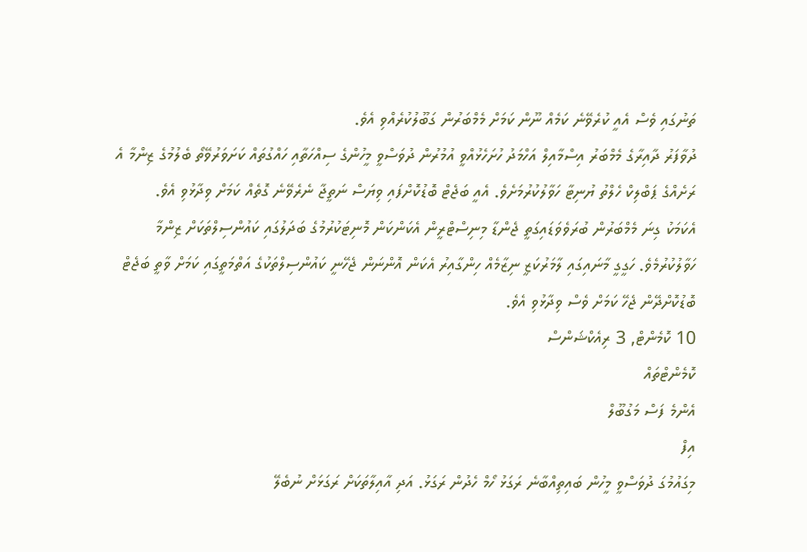ތަނުގައި ވެސް އެއީ ކުރެވޭނެ ކަމެއް ނޫން ކަމަށް މެމްބަރުން ގަބޫލުކުރެއްވި އެވެ.
ދުވާފަރު ދާއިރާގެ މެމްބަރު އިސްމާއިލް އަހްމަދު ހުށަހެޅުއްވީ އުމުރުން ދުވަސްވީ މީހުންގެ ސިއްހަތާއި ހައްގުތައް ކަށަވަރުވޭތޯ ބެލުމުގެ ޒިންމާ އެ ރަށެއްގެ ޕަބްލިކް ހެލްތު ޔުނިޓާ ހަވާލުކުރުމަށެވެ. އެއީ ބަޖެޓް ބޮޑުކޮށްފައި ވިޔަސް ނަތީޖާ ނެރެވޭނެ ގޮތެއް ކަމަށް ވިދާޅުވި އެވެ.
އެކަމަކު ގިނަ މެމްބަރުން ބުރަވެވަޑައިގަތީ ޖެންޑާ މިނިސްޓްރީން އެކަންކަން މޮނިޓަކުރުމުގެ ބަދަލުގައި ކައުންސިލްތަކަށް ޒިންމާ ހަވާލުކުރުމެވެ. ހަގީގީ މާނައިގައި ލާމަރުކަޒީ ނިޒާމެއް ހިންގާއިރު އެކަން އޮންނަން ޖެހޭނީ ކައުންސިލްތަކުގެ އަތްމަތީގައި ކަމަށް ވާތީ ބަޖެޓް ބޮޑުކޮށްދޭން ޖެހޭ ކަމަށް ވެސް ވިދާޅުވި އެވެ.
10 ކޮމެންޓް, 3 ރިއެކްޝަންސް
ކޮމެންޓްތައް
އެންމެ ފަސް މަގުބޫލް
އިފް
މިގައުމުގަ ދުވަސްވީ މީހުން ބައިތިއްބާނެ ރަގަޅު ހޯމް ހެދުން ރަގަޅު. އަދި އާއިލާތަކަށް ރަގަޅަށް ނުބެލޭ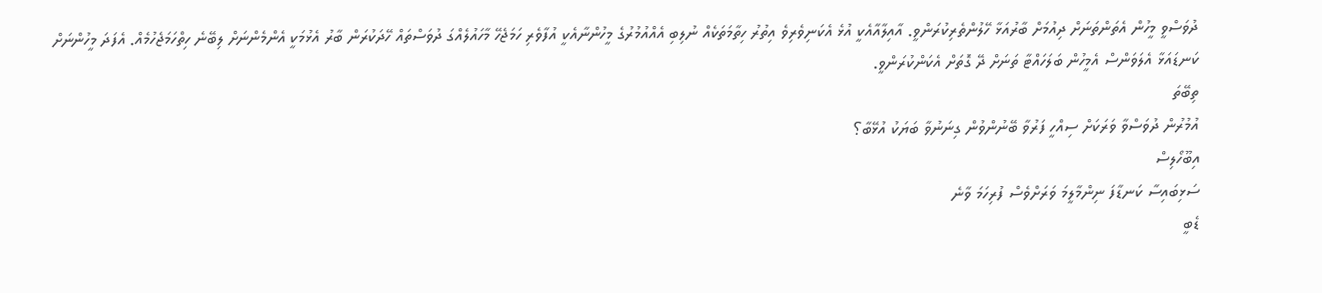ދުވަސްވީ މީހުން އެތަންތަނަށް ދިއުމަށް ބާރުއަޅާ ހޭލުންތެރިކުރަންވީ. އާއިލާއާއެކީ އުޅެ އެކަނިވެރިވެ އިތުރު ހިތާމަތަކެއް ނުލިބި އެއްއުމުރުގެ މީހުންނާއެކީ އުފާވެރި ހަމަޖެހޭ މާހައުލެއްގަ ދުވަސްތައް ހޭދަކުރަން ބާރު އެޅުމަކީ އެންމެންނަށް ލިބޭނެ ހިތްހަމަޖެހުމެއް. އެފަދަ މީހުންނަށް ކަނޑައަޅާ އެލަވަންސް އެމީހުން ބަލަހައްޓާ ތަނަށް ދޭ ގޮތަށް އެކަންކުރަންވީ.
ތިބޭތަ
އުމުރުން ދުވަސްވާ ވަރަކަށް ސިއްހީ ފަރުވާ ބޭނުންވުން ގިނަނުވާ ބަޔަކު އުޅޭބާ؟
އިބޫހޯލިސް
ސަޅިބައިސާ ކަނޑާފަ ނިންމާލީމަ ވަރަށްވެސް ފުރިހަމަ ވާނެ
ޑެބީ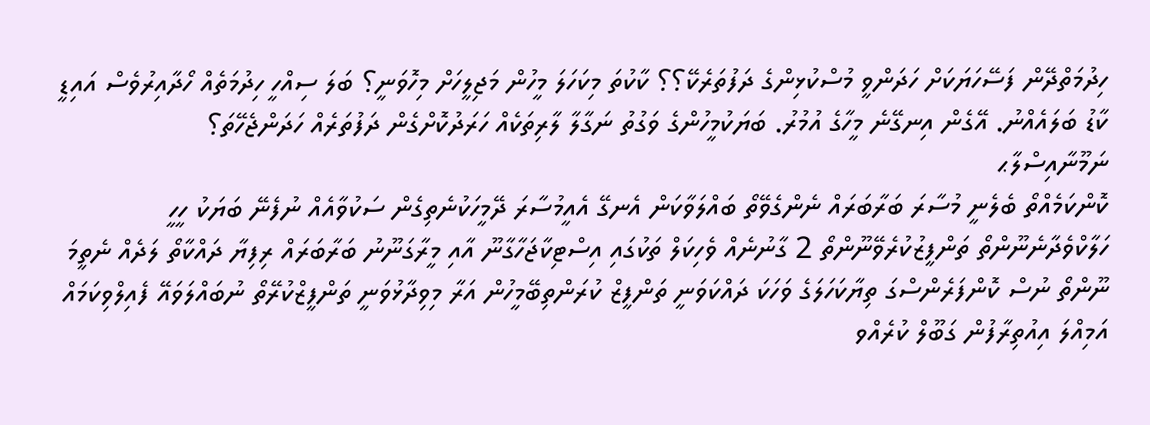ހިދުމަތްދޭން ފަސޭހަޔަކަށް ހަދަންވީ މުސްކުޅިންގެ ދަފުތަރެކޭ؟؟ ކާކުތަ މިކަހަލަ މީހުން މަޖިލީހަށް މިހޮވަނީ؟ ބަލަ ސިއްހީ ހިދުމަތެއް ހޯދާއިރުވެސް އައިޑީ ކާޑު ބަލައެއްނު. އޭގެން އިނގޭނެ މީހާގެ އުމުރު. ބަޔަކުމީހުންގެ ވަގުތު ނަގާލާ ލާރިތަކެއް ހަރަދުކޮށްގެން ދަފުތަރެއް ހަދަންޖެހޭތަ؟
ނަމޫނާއިސްލާޙ
ކޮންކަމެއްތޯ ބެލެނީ މުސާރަ ބަރާބަރައް ނެންގެވޭތޯ ބައްލަވާކަން އެނގޭ އެއީމުސާރަ ދޭމީހަކުނެތިގެން ސަކުވާއެއް ނުފެނޭ ބަޔަކު ހީހީ ހަލާކްވެދާނެނޫންތޯ ތަންފީޒުކުރެވޭނޫންތޯ 2 ގާނުނެއް ވެހިކަލް ތަކުގައި އިސްޓިކާޖަހާގާނޫ އާއި މީރާގަނޫނު ބަރާބަރައް ރިފިޔާ ދައްކާތޯ ލަދެއް ނެތީމަ ނޫންތޯ ނުސް ކޮންފަރެންސްގަ ތިޔާކަހަލަގެ ވަހަކަ ދައްކަވަނީ ތަންފީޒް ކުރަންތިބޭމީހުން އަރާ މިވިދާޅުވަނީ ތަންފީޒްކުރޭތޯ ނުބައްލަވައޭ ފެއިލްވިކަމައް އަމިއްލަ އިއުތިރާފުން ގަބޫލް ކުރެއްވ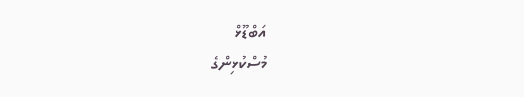އަބްޑޫޅް
މުސްކުޅިންގެ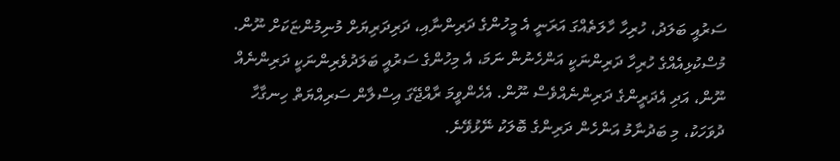ސަރުއީ ބަލަދު، ހުރިހާ ހާލަތެއްގަ އަރަނީ އެ މީހުންގެ ދަރިންނާއި، ދަރިދަރިޔަށް މުނިމުންޏަކަށް ނޫން. މުސްކުޅިއެއްގެ ހުރިހާ ދަރިންނަކީ އަންހެނުން ނަމަ، އެ މިހުންގެ ސަރުއީ ބަލަދުވެރިންނަކީ ދަރިންނެއް ނޫން، އަދި އެދަރީންގެ ދަރިންނެއްވެސް ނޫން. އެހެންވީމަ ރާއްޖޭގަ އިސްލާން ސަރިއްޔަތް ހިނގާހާ ދުވަހަކު، މި ބަދުނާމު އަންހެން ދަރިންގެ ބޮލަކު ނޭޅުވޭނެ.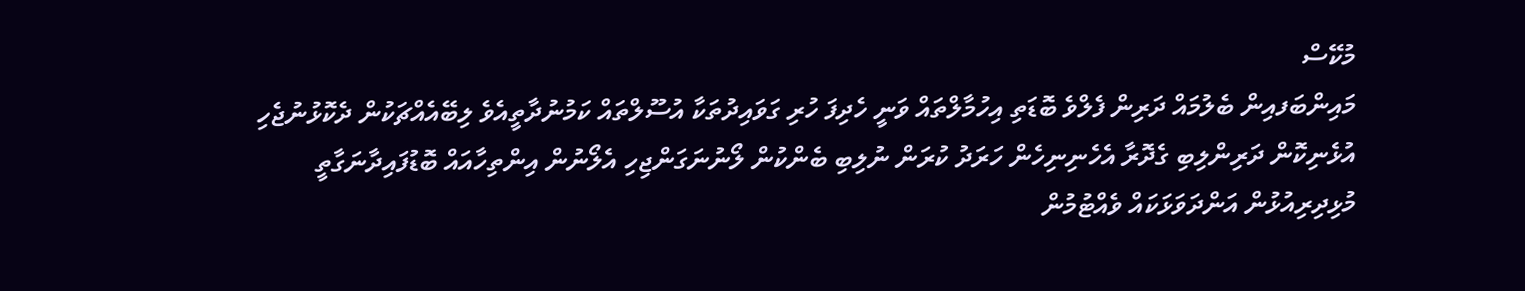މުކޭސް
މައިންބަފއިން ބެލުމައް ދަރިން ފެލްވެ ބޮޑަތި އިހުމާލްތައް ވަނީ ހެދިފަ ހުރި ގަވައިދުތަކާ އުސޫލްތައް ކަމުނުދާތީއެވެ ލިބޭއެއްޗަކުން ދެކޮޅުނުޖެހި އުޅެނިކޮން ދަރިންލިބި ގެދޮރާ އެހެނިނިހެން ހަރަދު ކުރަން ނުލިބި ބެންކުން ލޯނުނަގަންޖިހި އެލޯނުން އިންތިހާއައް ބޮޑުފައިދާނަގާތީ މުޅިދިރިއުޅުން އަންދަވަޅަކައް ވެއްޓުމުން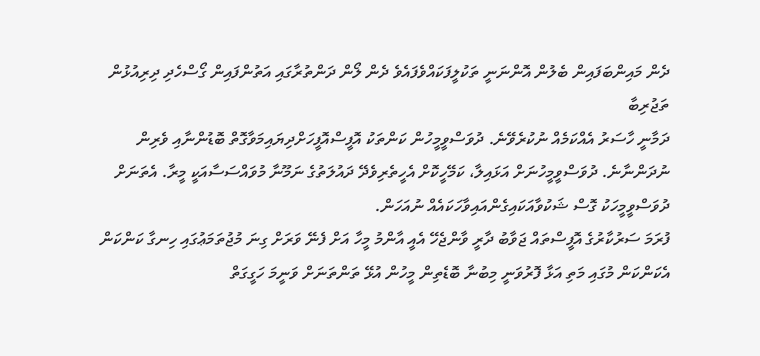ދެން މައިންބަފައިން ބެލުން އޮންނަނީ ތަކުލީފަކައްވެފައެވެ ދެން ލޯން ދަންތުރާގައި އަތުންފައިން ގޯސްހެދި ދިރިއުޅުން
ތަޖުރިބާ
ދަމާނީ ހާސަރު އެއްކަމެއް ނުކުރެވޭނެ. ދުވަސްވީމީހުން ކަންތަކު އޮފީސްއޮފީހަށްދިޔައިމަވާގޮތް ބޮޑުންނާއި ވެރިން ނުދަންނާނެ. ދުވަސްވީމީހުނަށް އަޅައިލާ، ކަމޭހީކޮށް އެހީތެރިވެދޭ ދައުލަތުގެ ނަމޫނާ މުވައްސަސާއަކީ މީރާ. އެތަނަށް ދުވަސްވީމީހަކު ގޮސް ޝަކުވާއަކައިގެންއައިވާހަކައެއް ނުއަހަން.
ފުރަމަ ސަރުކާރުގެ އޮފީސްތައް ޖަވާބު ދާރީ ވާންޖެހޭ އެއީ އާންމު މީހާ އަށް ފެނޭ ވަރަށް ގިނަ މުޖުތަމަޢުގައި ހިނގާ ކަންކަން އެކަންކަން މުގައި މަތި އަޅާ ފޮރުވަނީ މިބުނާ ބޮޑެތިން މީހުން އުޅޭ ތަންތަނަށް ވަނީމަ ހަގީގަތް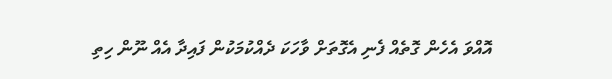އޮއްވަ އެހެން ގޮތެއް ފެނި އެގޮތަށް ވާހަކަ ދެއްކުމަކުން ފައިދާ އެއް ނޫން ހިތި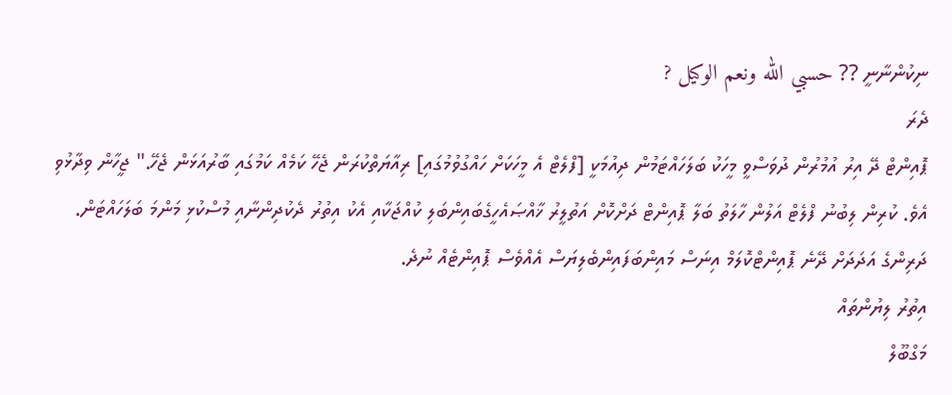ނިކުންނާނީ ?? حسبي الله ونعم الوكيل ?
ދެރަ
ޕޮއިންޓް ދޭ އިރު އުމުރުން ދުވަސްވީ މީހަކު ބަލަހައްޓަމުން ދިއުމަކީ [ފްލެޓް އެ މީހަކަށް ހައްގުވުމުގައި] ރިއާޔަތްކުރަން ޖެހޭ ކަމެއް ކަމުގައި ބާރުއަޅަން ޖެހޭ." ޖީހާން ވިދާޅުވި އެވެ. ކުރިން ލިބުނު ފްލެޓް އަލުން ހާލަތު ބަލާ ޕޮއިންޓް ދަށްކޮށް އަތުލީރު ޚާއްޞައެހީގެބައިންބަލި ކުއްޖަކާއި އެކު އިތުރު ދެކުދިންނާއި މުސްކުޅި މަންމަ ބަލަހައްޓަން. ދަރިންގެ އަދަދަށް ދޭނެ ޕޮއިންޓްކޮލަމް އިނަސް މައިންބަފައިންބެލިޔަސް އެއްވެސް ޕޮއިންޓެއް ނުދެ.
އިތުރު ލިޔުންތައް
މަގްބޫލް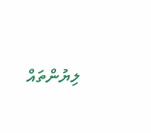ލިޔުންތައް